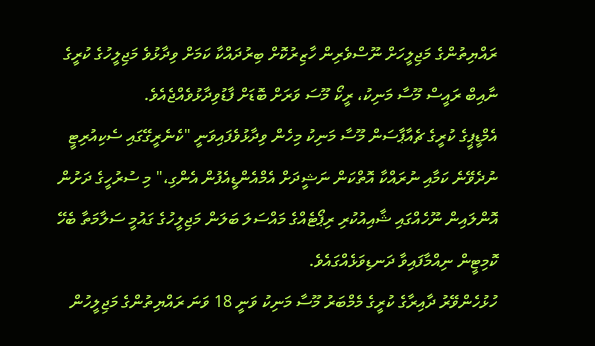ރައްޔިތުންގެ މަޖިލީހަށް ނޫސްވެރިން ހާޒިރުކޮށް ބިރުދައްކާ ކަމަށް ވިދާޅުވެ މަޖިލީހުގެ ކުރީގެ ނާއިބް ރައީސް މޫސާ މަނިކު، ރީކޯ މޫސަ ވަރަށް ބޮޑަށް ފާޑުވިދާޅުވެއްޖެއެވެ.
އެމްޑީޕީގެ ކުރީގެ ޗެއާޕާސަން މޫސާ މަނިކު މިހެން ވިދާޅުވެފައިވަނީ "ކެނެރީގޭގައި ސެކިއުރިޓީ ނުދެވޭނެ ކަމާއި ނުރައްކާ އޮތްކަން ނަޝީދަށް އެމްއެންޑީއެފުން އެންގި،" މި ސުރުހީގެ ދަށުން އޮންލައިން ނޫހެއްގައި ޝާއިއުކުރި ރިޕޯޓެއްގެ މައްސަލަ ބަލަން މަޖިލީހުގެ ގައުމީ ސަލާމަތާ ބެހޭ ކޮމިޓީން ނިއްމާފައިވާ ދަނޑިވަޅެއްގައެވެ.
ހުޅުހެންވޭރު ދާއިރާގެ ކުރީގެ މެމްބަރު މޫސާ މަނިކު ވަނީ 18 ވަނަ ރައްޔިތުންގެ މަޖިލީހުން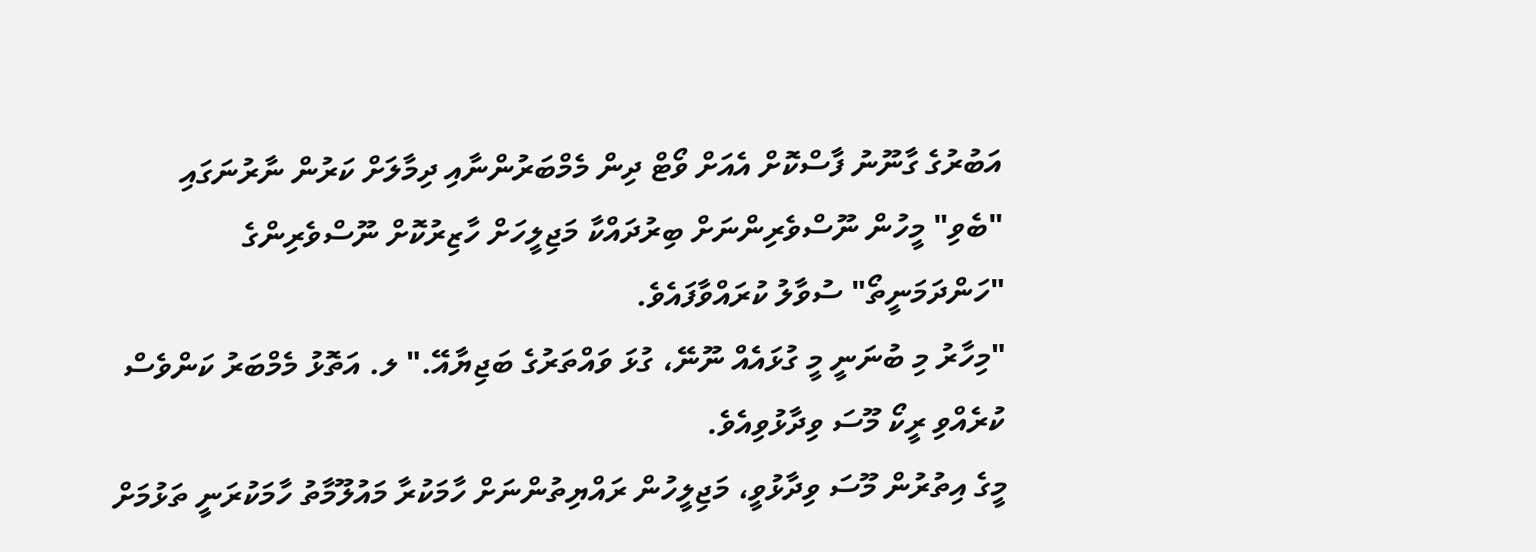އަބުރުގެ ގާނޫނު ފާސްކޮށް އެއަށް ވޯޓް ދިން މެމްބަރުންނާއި ދިމާލަށް ކަރުން ނާރުނަގައި "ބެވި" މީހުން ނޫސްވެރިންނަށް ބިރުދައްކާ މަޖިލީހަށް ހާޒިރުކޮށް ނޫސްވެރިންގެ "ހަންދަމަނީތޯ" ސުވާލު ކުރައްވާފައެވެ.
"މިހާރު މި ބުނަނީ މީ ގުޅައެއް ނޫނޭ، ގުޅަ ވައްތަރުގެ ބަޖިޔާއޭ." ލ. އަތޮޅު މެމްބަރު ކަންވެސް ކުރެއްވި ރީކޯ މޫސަ ވިދާޅުވިއެވެ.
މީގެ އިތުރުން މޫސަ ވިދާޅުވީ، މަޖިލީހުން ރައްޔިތުންނަށް ހާމަކުރާ މައުލޫމާތު ހާމަކުރަނީ ތަޅުމަށް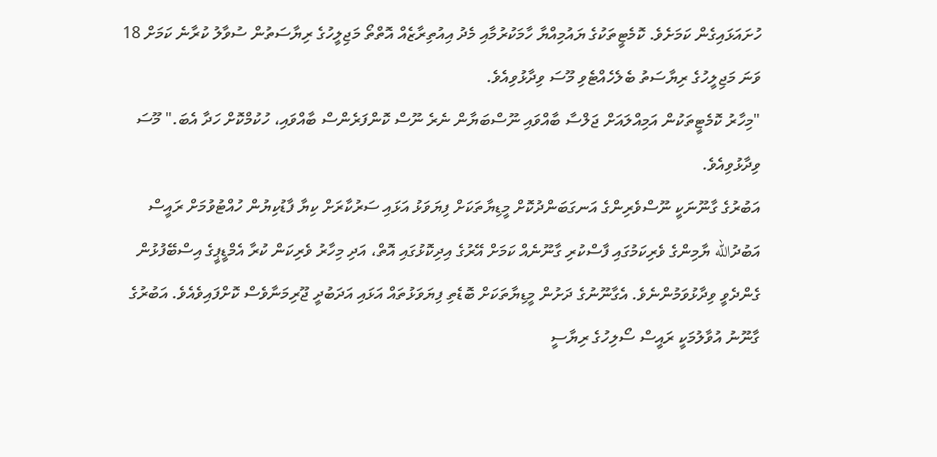ހުށައަޅައިގެން ކަމަށެވެ. ކޮމެޓީތަކުގެ ޔައުމިއްޔާ ހާމަކުރުމާއި މެދު އިއުތިރާޒެއް އޮތްތޯ މަޖިލީހުގެ ރިޔާސަތުން ސުވާލު ކުރާނެ ކަމަށް 18 ވަނަ މަޖިލީހުގެ ރިޔާސަތު ބެލެހެއްޓެވި މޫސަ ވިދާޅުވިއެވެ.
"މިހާރު ކޮމެޓީތަކުން އަމިއްލައަށް ޖަލްސާ ބާއްވައި ނޫސްބަޔާން ނެރެ ނޫސް ކޮންފަރެންސް ބާއްވައި، ހުކުމްކޮށް ހަދާ އެބަ." މޫސަ ވިދާޅުވިއެވެ.
އަބުރުގެ ގާނޫނަކީ ނޫސްވެރިންގެ އަނގަބަންދުކޮށް މީޑިޔާތަކަށް ފިޔަވަޅު އަޅައި ސަރުކާރަށް ކިޔާ ފާޑުކިޔުން ހުއްޓުވުމަށް ރައީސް އަބުދުالله ޔާމިންގެ ވެރިކަމުގައި ފާސްކުރި ގާނޫނެއް ކަމަށް އޭރުގެ އިދިކޮޅުގައި އޮތް، އަދި މިހާރު ވެރިކަން ކުރާ އެމްޑީޕީގެ އިސްބޭފުޅުން ގެންދެވީ ވިދާޅުވަމުންނެވެ. އެގާނޫނުގެ ދަށުން މީޑިޔާތަކަށް ބޮޑެތި ފިޔަވަޅުތައް އަޅައި އަދަބުދީ ޖޫރިމަނާވެސް ކޮށްފައިވެއެވެ. އަބުރުގެ ގާނޫނު އުވާލުމަކީ ރައީސް ސޯލިހުގެ ރިޔާސީ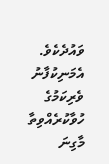ވައުދެކެވެ. އެމަނިކުފާނު ވެރިކަމުގެ ހުވާކުރެއްވިތާ މާގިނަ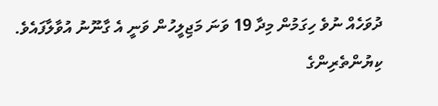ދުވަހެއް ނުވެ ހިގަމުން މިދާ 19 ވަނަ މަޖިލީހުން ވަނީ އެ ގާނޫނު އުވާލާފައެވެ.
ކިޔުންތެރިންގެ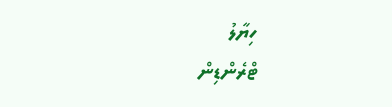ހިޔާލު
ޓްރެންޑިން